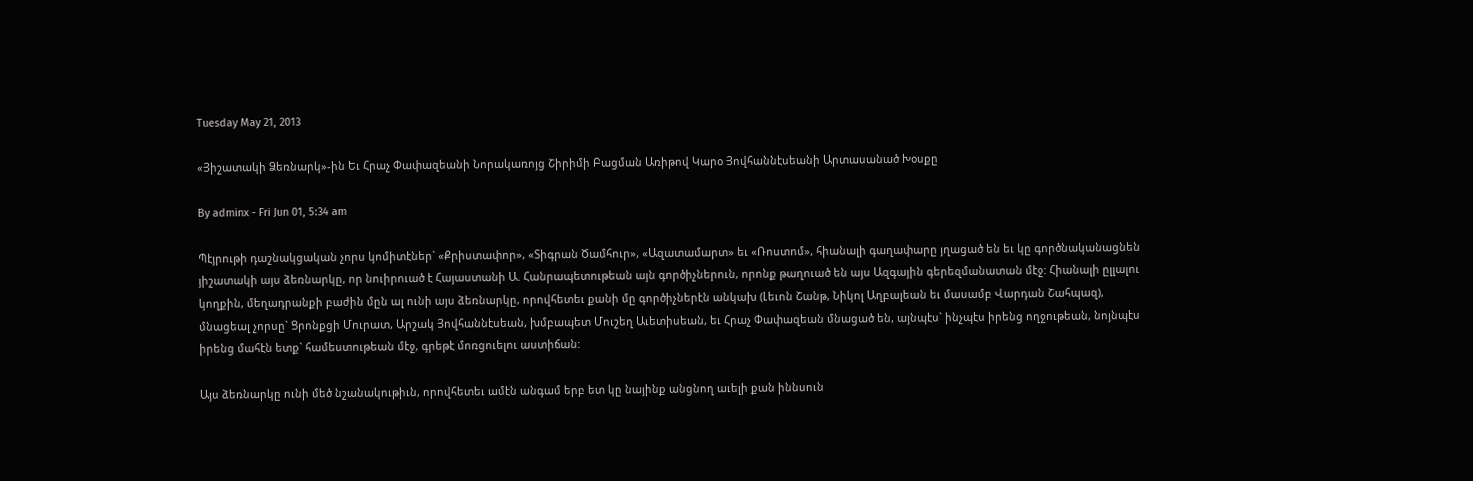Tuesday May 21, 2013

«Յիշատակի Ձեռնարկ»-ին Եւ Հրաչ Փափազեանի Նորակառոյց Շիրիմի Բացման Առիթով Կարօ Յովհաննէսեանի Արտասանած Խօսքը

By adminx - Fri Jun 01, 5:34 am

Պէյրութի դաշնակցական չորս կոմիտէներ` «Քրիստափոր», «Տիգրան Ծամհուր», «Ազատամարտ» եւ «Ռոստոմ», հիանալի գաղափարը յղացած են եւ կը գործնականացնեն յիշատակի այս ձեռնարկը, որ նուիրուած է Հայաստանի Ա. Հանրապետութեան այն գործիչներուն, որոնք թաղուած են այս Ազգային գերեզմանատան մէջ: Հիանալի ըլլալու կողքին, մեղադրանքի բաժին մըն ալ ունի այս ձեռնարկը, որովհետեւ քանի մը գործիչներէն անկախ (Լեւոն Շանթ, Նիկոլ Աղբալեան եւ մասամբ Վարդան Շահպազ), մնացեալ չորսը` Ցրոնքցի Մուրատ, Արշակ Յովհաննէսեան, խմբապետ Մուշեղ Աւետիսեան, եւ Հրաչ Փափազեան մնացած են, այնպէս` ինչպէս իրենց ողջութեան, նոյնպէս իրենց մահէն ետք` համեստութեան մէջ, գրեթէ մոռցուելու աստիճան:

Այս ձեռնարկը ունի մեծ նշանակութիւն, որովհետեւ ամէն անգամ երբ ետ կը նայինք անցնող աւելի քան իննսուն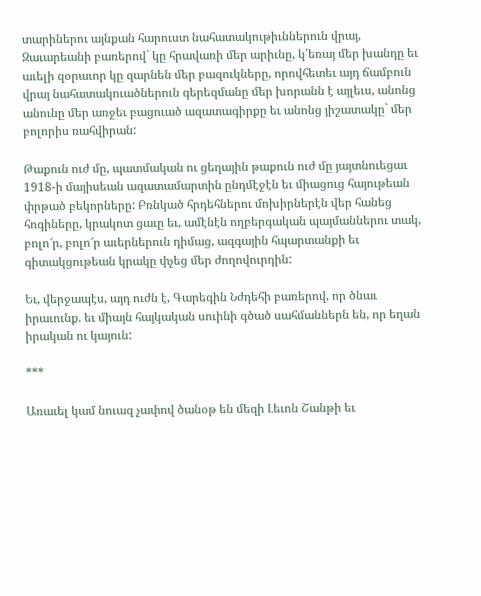տարիներու այնքան հարուստ նահատակութիւններուն վրայ, Զաւարեանի բառերով` կը հրավառի մեր արիւնը, կ՛եռայ մեր խանդը եւ աւելի զօրաւոր կը զարնեն մեր բազուկները, որովհետեւ այդ ճամբուն վրայ նահատակուածներուն գերեզմանը մեր խորանն է այլեւս, անոնց անունը մեր առջեւ բացուած ազատագիրքը եւ անոնց յիշատակը` մեր բոլորիս ռահվիրան:

Թաքուն ուժ մը, պատմական ու ցեղային թաքուն ուժ մը յայտնուեցաւ 1918-ի մայիսեան ազատամարտին ընդմէջէն եւ միացուց հայութեան փրթած բեկորները: Բռնկած հրդեհներու մոխիրներէն վեր հանեց հոգիները, կրակոտ ցաւը եւ, ամէնէն ողբերգական պայմաններու տակ, բոլո՜ր, բոլո՜ր աւերներուն դիմաց, ազգային հպարտանքի եւ գիտակցութեան կրակը փչեց մեր ժողովուրդին:

Եւ, վերջապէս, այդ ուժն է, Գարեգին Նժդեհի բառերով, որ ծնաւ իրաւունք. եւ միայն հայկական սուինի գծած սահմաններն են, որ եղան իրական ու կայուն:

***

Առաւել կամ նուազ չափով ծանօթ են մեզի Լեւոն Շանթի եւ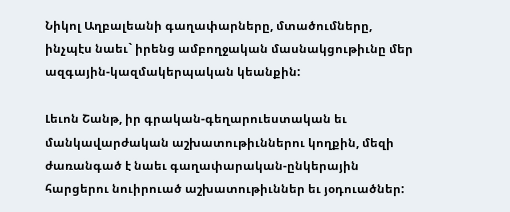Նիկոլ Աղբալեանի գաղափարները, մտածումները, ինչպէս նաեւ` իրենց ամբողջական մասնակցութիւնը մեր ազգային-կազմակերպական կեանքին:

Լեւոն Շանթ, իր գրական-գեղարուեստական եւ մանկավարժական աշխատութիւններու կողքին, մեզի ժառանգած է նաեւ գաղափարական-ընկերային հարցերու նուիրուած աշխատութիւններ եւ յօդուածներ: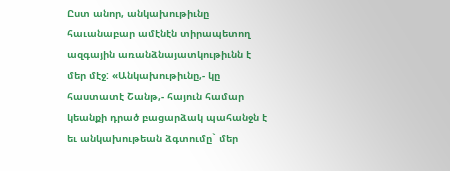Ըստ անոր, անկախութիւնը հաւանաբար ամէնէն տիրապետող ազգային առանձնայատկութիւնն է մեր մէջ: «Անկախութիւնը,- կը հաստատէ Շանթ,- հայուն համար կեանքի դրած բացարձակ պահանջն է եւ անկախութեան ձգտումը` մեր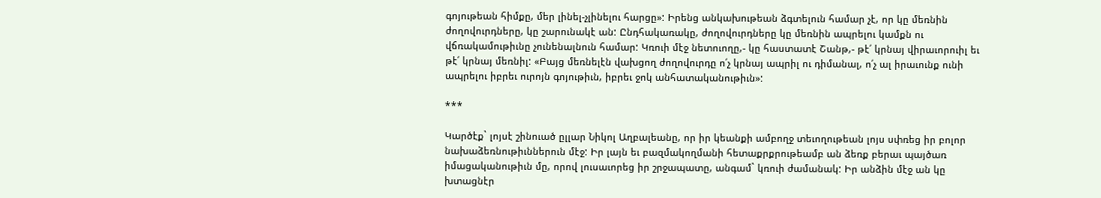գոյութեան հիմքը, մեր լինել-չլինելու հարցը»: Իրենց անկախութեան ձգտելուն համար չէ, որ կը մեռնին ժողովուրդները, կը շարունակէ ան: Ընդհակառակը, ժողովուրդները կը մեռնին ապրելու կամքն ու վճռակամութիւնը չունենալնուն համար: Կռուի մէջ նետուողը,- կը հաստատէ Շանթ,- թէ՛ կրնայ վիրաւորուիլ եւ թէ՛ կրնայ մեռնիլ: «Բայց մեռնելէն վախցող ժողովուրդը ո՛չ կրնայ ապրիլ ու դիմանալ, ո՛չ ալ իրաւունք ունի ապրելու իբրեւ ուրոյն գոյութիւն, իբրեւ ջոկ անհատականութիւն»:

***

Կարծէք` լոյսէ շինուած ըլլար Նիկոլ Աղբալեանը, որ իր կեանքի ամբողջ տեւողութեան լոյս սփռեց իր բոլոր նախաձեռնութիւններուն մէջ: Իր լայն եւ բազմակողմանի հետաքրքրութեամբ ան ձեռք բերաւ պայծառ իմացականութիւն մը, որով լուսաւորեց իր շրջապատը, անգամ` կռուի ժամանակ: Իր անձին մէջ ան կը խտացնէր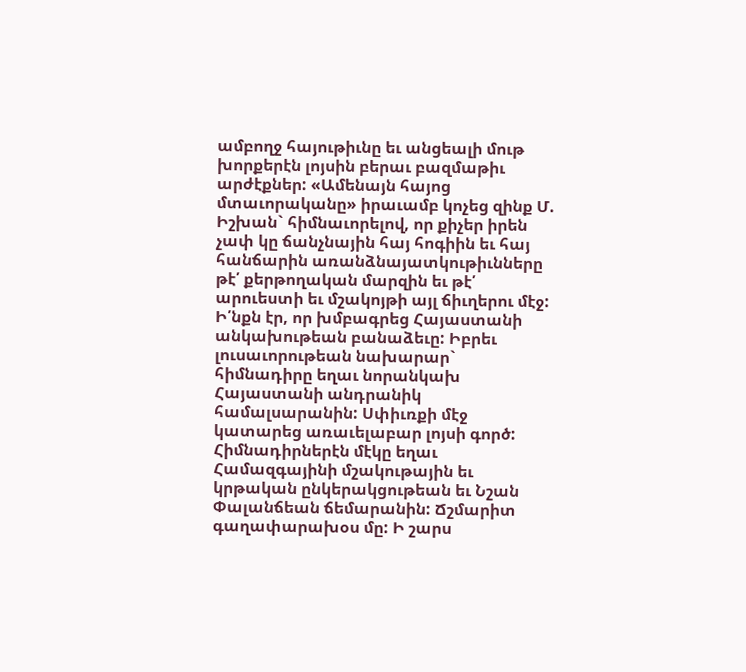ամբողջ հայութիւնը եւ անցեալի մութ խորքերէն լոյսին բերաւ բազմաթիւ արժէքներ: «Ամենայն հայոց մտաւորականը» իրաւամբ կոչեց զինք Մ. Իշխան` հիմնաւորելով, որ քիչեր իրեն չափ կը ճանչնային հայ հոգիին եւ հայ հանճարին առանձնայատկութիւնները թէ՛ քերթողական մարզին եւ թէ՛ արուեստի եւ մշակոյթի այլ ճիւղերու մէջ: Ի՛նքն էր, որ խմբագրեց Հայաստանի անկախութեան բանաձեւը: Իբրեւ լուսաւորութեան նախարար` հիմնադիրը եղաւ նորանկախ Հայաստանի անդրանիկ համալսարանին: Սփիւռքի մէջ կատարեց առաւելաբար լոյսի գործ: Հիմնադիրներէն մէկը եղաւ Համազգայինի մշակութային եւ կրթական ընկերակցութեան եւ Նշան Փալանճեան ճեմարանին: Ճշմարիտ գաղափարախօս մը: Ի շարս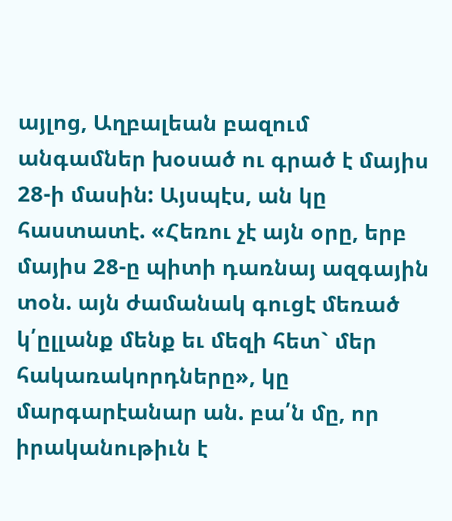այլոց, Աղբալեան բազում անգամներ խօսած ու գրած է մայիս 28-ի մասին: Այսպէս, ան կը հաստատէ. «Հեռու չէ այն օրը, երբ մայիս 28-ը պիտի դառնայ ազգային տօն. այն ժամանակ գուցէ մեռած կ՛ըլլանք մենք եւ մեզի հետ` մեր հակառակորդները», կը մարգարէանար ան. բա՛ն մը, որ իրականութիւն է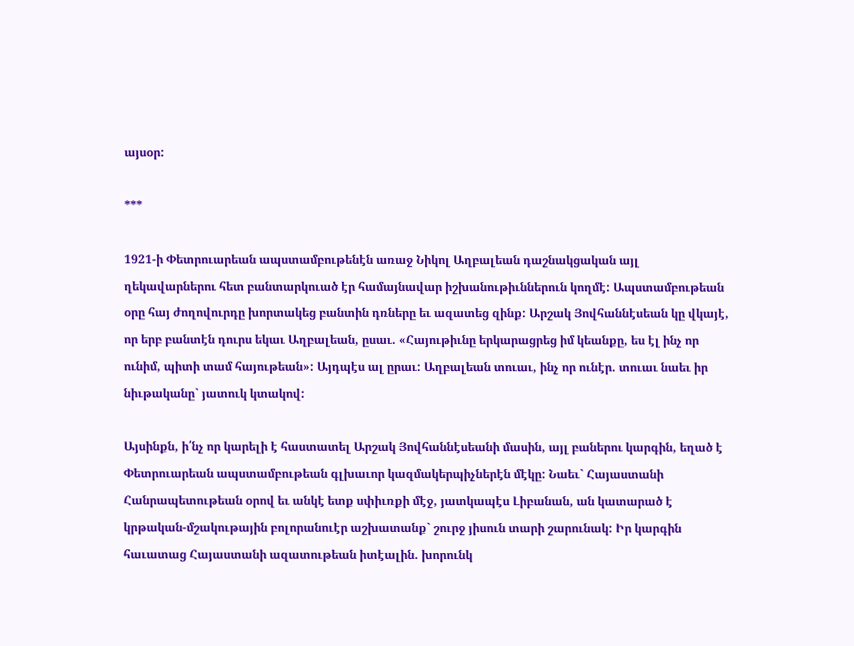այսօր:

***

1921-ի Փետրուարեան ապստամբութենէն առաջ Նիկոլ Աղբալեան դաշնակցական այլ ղեկավարներու հետ բանտարկուած էր համայնավար իշխանութիւններուն կողմէ: Ապստամբութեան օրը հայ ժողովուրդը խորտակեց բանտին դռները եւ ազատեց զինք: Արշակ Յովհաննէսեան կը վկայէ, որ երբ բանտէն դուրս եկաւ Աղբալեան, ըսաւ. «Հայութիւնը երկարացրեց իմ կեանքը, ես էլ ինչ որ ունիմ, պիտի տամ հայութեան»: Այդպէս ալ ըրաւ: Աղբալեան տուաւ, ինչ որ ունէր. տուաւ նաեւ իր նիւթականը` յատուկ կտակով:

Այսինքն, ի՛նչ որ կարելի է հաստատել Արշակ Յովհաննէսեանի մասին, այլ բաներու կարգին, եղած է Փետրուարեան ապստամբութեան գլխաւոր կազմակերպիչներէն մէկը: Նաեւ` Հայաստանի Հանրապետութեան օրով եւ անկէ ետք սփիւռքի մէջ, յատկապէս Լիբանան, ան կատարած է կրթական-մշակութային բոլորանուէր աշխատանք` շուրջ յիսուն տարի շարունակ: Իր կարգին հաւատաց Հայաստանի ազատութեան իտէալին. խորունկ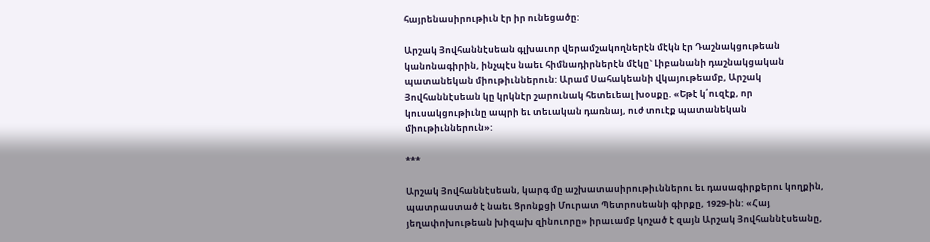հայրենասիրութիւն էր իր ունեցածը:

Արշակ Յովհաննէսեան գլխաւոր վերամշակողներէն մէկն էր Դաշնակցութեան կանոնագիրին, ինչպէս նաեւ հիմնադիրներէն մէկը` Լիբանանի դաշնակցական պատանեկան միութիւններուն: Արամ Սահակեանի վկայութեամբ, Արշակ Յովհաննէսեան կը կրկնէր շարունակ հետեւեալ խօսքը. «Եթէ կ՛ուզէք, որ կուսակցութիւնը ապրի եւ տեւական դառնայ, ուժ տուէք պատանեկան միութիւններուն»:

***

Արշակ Յովհաննէսեան, կարգ մը աշխատասիրութիւններու եւ դասագիրքերու կողքին, պատրաստած է նաեւ Ցրոնքցի Մուրատ Պետրոսեանի գիրքը, 1929-ին: «Հայ յեղափոխութեան խիզախ զինուորը» իրաւամբ կոչած է զայն Արշակ Յովհաննէսեանը,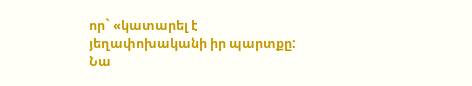որ` «կատարել է յեղափոխականի իր պարտքը: Նա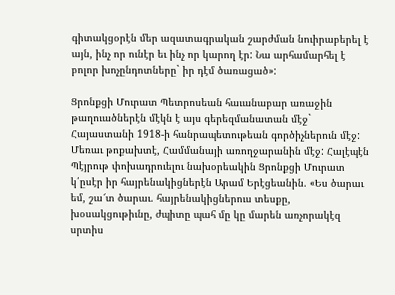գիտակցօրէն մեր ազատագրական շարժման նուիրաբերել է այն, ինչ որ ունէր եւ ինչ որ կարող էր: Նա արհամարհել է բոլոր խոչընդոտները` իր դէմ ծառացած»:

Ցրոնքցի Մուրատ Պետրոսեան հաւանաբար առաջին թաղուածներէն մէկն է այս գերեզմանատան մէջ` Հայաստանի 1918-ի հանրապետութեան գործիչներուն մէջ: Մեռաւ թոքախտէ, Համմանայի առողջարանին մէջ: Հալէպէն Պէյրութ փոխադրուելու նախօրեակին Ցրոնքցի Մուրատ կ՛ըսէր իր հայրենակիցներէն Արամ Երէցեանին. «Ես ծարաւ եմ, շա՜տ ծարաւ. հայրենակիցներուս տեսքը, խօսակցութիւնը, ժպիտը պահ մը կը մարեն առչորակէզ սրտիս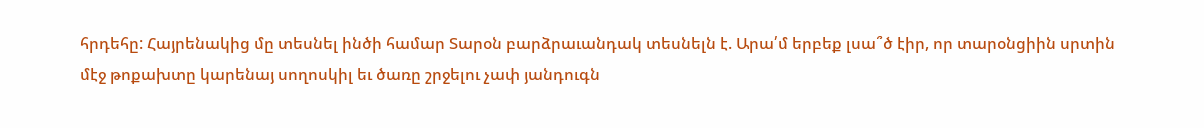հրդեհը: Հայրենակից մը տեսնել ինծի համար Տարօն բարձրաւանդակ տեսնելն է. Արա՛մ երբեք լսա՞ծ էիր, որ տարօնցիին սրտին մէջ թոքախտը կարենայ սողոսկիլ եւ ծառը շրջելու չափ յանդուգն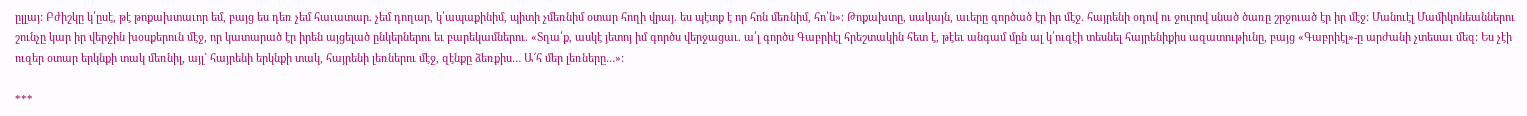ըլլայ: Բժիշկը կ՛ըսէ, թէ թոքախտաւոր եմ, բայց ես դեռ չեմ հաւատար. չեմ դողար, կ՛ապաքինիմ, պիտի չմեռնիմ օտար հողի վրայ. ես պէտք է որ հոն մեռնիմ, հո՛ն»: Թոքախտը, սակայն, աւերը գործած էր իր մէջ. հայրենի օդով ու ջուրով սնած ծառը շրջուած էր իր մէջ: Մանուէլ Մամիկոնեաններու շունչը կար իր վերջին խօսքերուն մէջ, որ կատարած էր իրեն այցելած ընկերներու եւ բարեկամներու. «Տղա՛ք, ասկէ յետոյ իմ գործս վերջացաւ. ա՛լ գործս Գաբրիէլ հրեշտակին հետ է, թէեւ անգամ մըն ալ կ՛ուզէի տեսնել հայրենիքիս ազատութիւնը, բայց «Գաբրիէլ»-ը արժանի չտեսաւ մեզ: Ես չէի ուզեր օտար երկնքի տակ մեռնիլ, այլ` հայրենի երկնքի տակ, հայրենի լեռներու մէջ, զէնքը ձեռքիս… Ա՜հ մեր լեռները…»:

***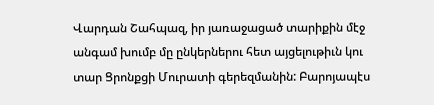Վարդան Շահպազ, իր յառաջացած տարիքին մէջ անգամ խումբ մը ընկերներու հետ այցելութիւն կու տար Ցրոնքցի Մուրատի գերեզմանին: Բարոյապէս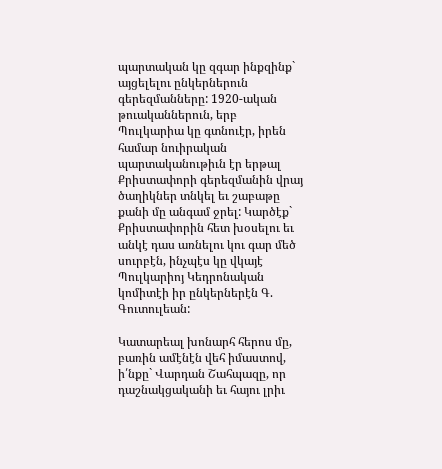պարտական կը զգար ինքզինք` այցելելու ընկերներուն գերեզմանները: 1920-ական թուականներուն, երբ Պուլկարիա կը գտնուէր, իրեն համար նուիրական պարտականութիւն էր երթալ Քրիստափորի գերեզմանին վրայ ծաղիկներ տնկել եւ շաբաթը քանի մը անգամ ջրել: Կարծէք` Քրիստափորին հետ խօսելու եւ անկէ դաս առնելու կու գար մեծ սուրբէն, ինչպէս կը վկայէ Պուլկարիոյ Կեդրոնական կոմիտէի իր ընկերներէն Գ. Գուտուլեան:

Կատարեալ խոնարհ հերոս մը, բառին ամէնէն վեհ իմաստով, ի՛նքը` Վարդան Շահպազը, որ դաշնակցականի եւ հայու լրիւ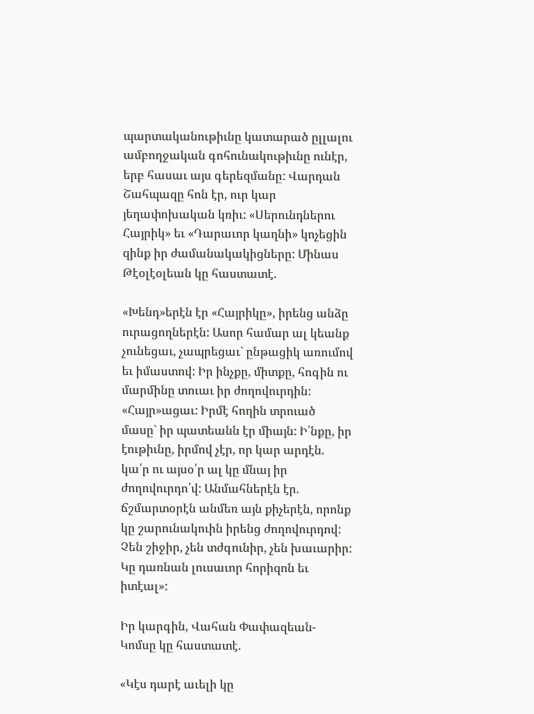պարտականութիւնը կատարած ըլլալու ամբողջական գոհունակութիւնը ունէր, երբ հասաւ այս գերեզմանը: Վարդան Շահպազը հոն էր, ուր կար յեղափոխական կռիւ: «Սերունդներու Հայրիկ» եւ «Դարաւոր կաղնի» կոչեցին զինք իր ժամանակակիցները: Մինաս Թէօլէօլեան կը հաստատէ.

«Խենդ»երէն էր «Հայրիկը», իրենց անձը ուրացողներէն: Ասոր համար ալ կեանք չունեցաւ, չապրեցաւ` ընթացիկ առումով եւ իմաստով: Իր ինչքը, միտքը, հոգին ու մարմինը տուաւ իր ժողովուրդին: «Հայր»ացաւ: Իրմէ հողին տրուած մասը` իր պատեանն էր միայն: Ի՛նքը, իր էութիւնը, իրմով չէր, որ կար արդէն. կա՛ր ու այսօ՛ր ալ կը մնայ իր ժողովուրդո՛վ: Անմահներէն էր. ճշմարտօրէն անմեռ այն քիչերէն, որոնք կը շարունակուին իրենց ժողովուրդով: Չեն շիջիր, չեն տժգունիր, չեն խաւարիր: Կը դառնան լուսաւոր հորիզոն եւ իտէալ»:

Իր կարգին, Վահան Փափազեան-Կոմսը կը հաստատէ.

«Կէս դարէ աւելի կը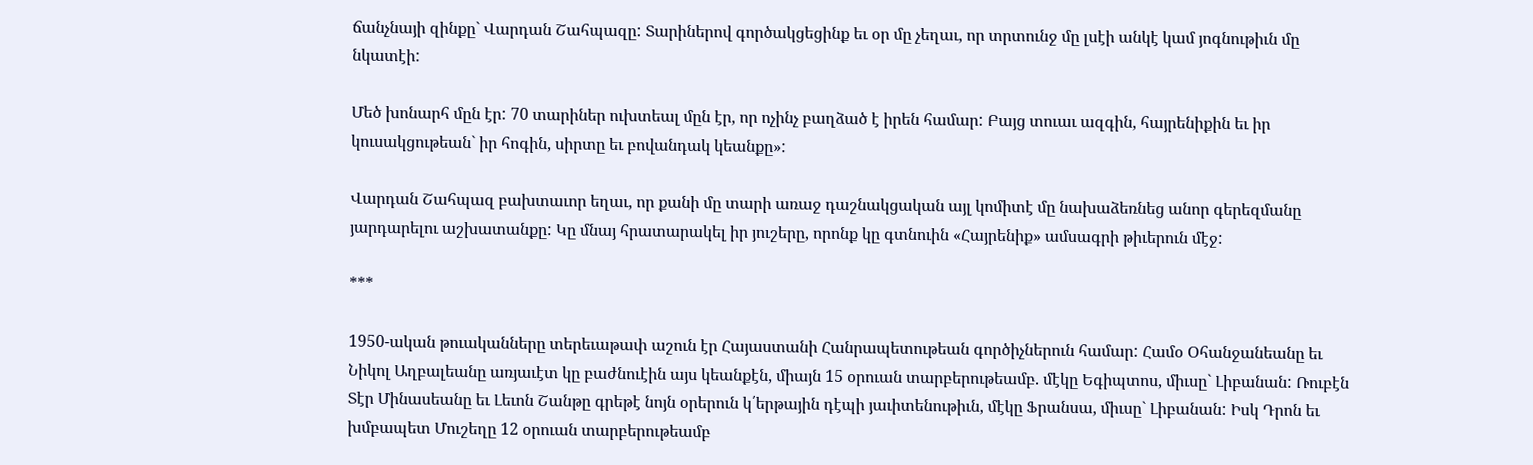ճանչնայի զինքը` Վարդան Շահպազը: Տարիներով գործակցեցինք եւ օր մը չեղաւ, որ տրտունջ մը լսէի անկէ կամ յոգնութիւն մը նկատէի:

Մեծ խոնարհ մըն էր: 70 տարիներ ուխտեալ մըն էր, որ ոչինչ բաղձած է իրեն համար: Բայց տուաւ ազգին, հայրենիքին եւ իր կուսակցութեան` իր հոգին, սիրտը եւ բովանդակ կեանքը»:

Վարդան Շահպազ բախտաւոր եղաւ, որ քանի մը տարի առաջ դաշնակցական այլ կոմիտէ մը նախաձեռնեց անոր գերեզմանը յարդարելու աշխատանքը: Կը մնայ հրատարակել իր յուշերը, որոնք կը գտնուին «Հայրենիք» ամսագրի թիւերուն մէջ:

***

1950-ական թուականները տերեւաթափ աշուն էր Հայաստանի Հանրապետութեան գործիչներուն համար: Համօ Օհանջանեանը եւ Նիկոլ Աղբալեանը առյաւէտ կը բաժնուէին այս կեանքէն, միայն 15 օրուան տարբերութեամբ. մէկը Եգիպտոս, միւսը` Լիբանան: Ռուբէն Տէր Մինասեանը եւ Լեւոն Շանթը գրեթէ նոյն օրերուն կ՛երթային դէպի յաւիտենութիւն, մէկը Ֆրանսա, միւսը` Լիբանան: Իսկ Դրոն եւ խմբապետ Մուշեղը 12 օրուան տարբերութեամբ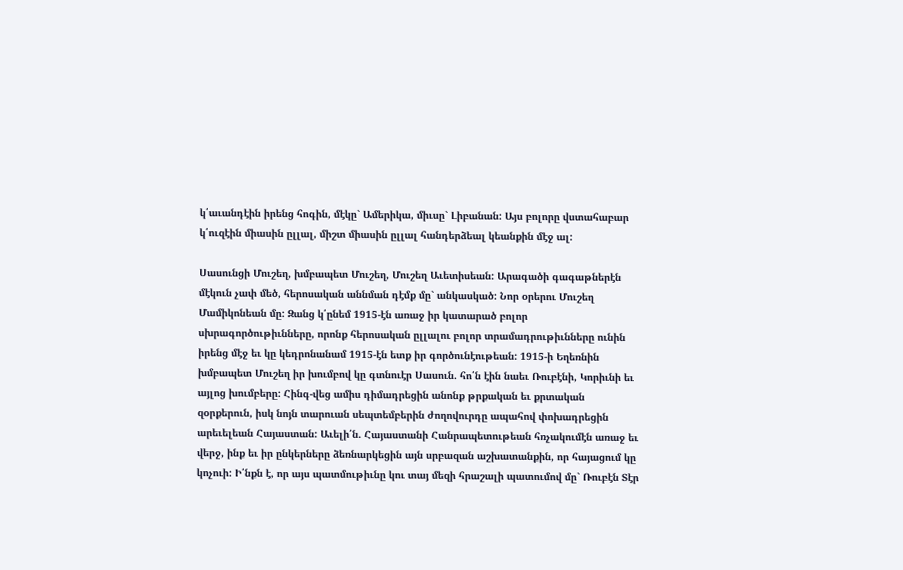կ՛աւանդէին իրենց հոգին, մէկը` Ամերիկա, միւսը` Լիբանան: Այս բոլորը վստահաբար կ՛ուզէին միասին ըլլալ, միշտ միասին ըլլալ հանդերձեալ կեանքին մէջ ալ:

Սասունցի Մուշեղ, խմբապետ Մուշեղ, Մուշեղ Աւետիսեան: Արագածի գագաթներէն մէկուն չափ մեծ, հերոսական աննման դէմք մը` անկասկած: Նոր օրերու Մուշեղ Մամիկոնեան մը: Զանց կ՛ընեմ 1915-էն առաջ իր կատարած բոլոր սխրագործութիւնները, որոնք հերոսական ըլլալու բոլոր տրամադրութիւնները ունին իրենց մէջ եւ կը կեդրոնանամ 1915-էն ետք իր գործունէութեան: 1915-ի Եղեռնին խմբապետ Մուշեղ իր խումբով կը գտնուէր Սասուն. հո՛ն էին նաեւ Ռուբէնի, Կորիւնի եւ այլոց խումբերը: Հինգ-վեց ամիս դիմադրեցին անոնք թրքական եւ քրտական զօրքերուն, իսկ նոյն տարուան սեպտեմբերին ժողովուրդը ապահով փոխադրեցին արեւելեան Հայաստան: Աւելի՛ն. Հայաստանի Հանրապետութեան հռչակումէն առաջ եւ վերջ, ինք եւ իր ընկերները ձեռնարկեցին այն սրբազան աշխատանքին, որ հայացում կը կոչուի: Ի՛նքն է, որ այս պատմութիւնը կու տայ մեզի հրաշալի պատումով մը` Ռուբէն Տէր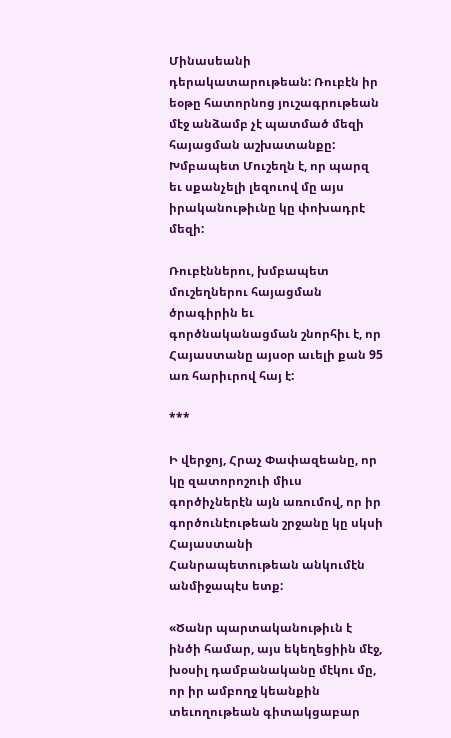Մինասեանի դերակատարութեան: Ռուբէն իր եօթը հատորնոց յուշագրութեան մէջ անձամբ չէ պատմած մեզի հայացման աշխատանքը: Խմբապետ Մուշեղն է, որ պարզ եւ սքանչելի լեզուով մը այս իրականութիւնը կը փոխադրէ մեզի:

Ռուբէններու, խմբապետ մուշեղներու հայացման ծրագիրին եւ գործնականացման շնորհիւ է, որ Հայաստանը այսօր աւելի քան 95 առ հարիւրով հայ է:

***

Ի վերջոյ, Հրաչ Փափազեանը, որ կը զատորոշուի միւս գործիչներէն այն առումով, որ իր գործունէութեան շրջանը կը սկսի Հայաստանի Հանրապետութեան անկումէն անմիջապէս ետք:

«Ծանր պարտականութիւն է ինծի համար, այս եկեղեցիին մէջ, խօսիլ դամբանականը մէկու մը, որ իր ամբողջ կեանքին տեւողութեան գիտակցաբար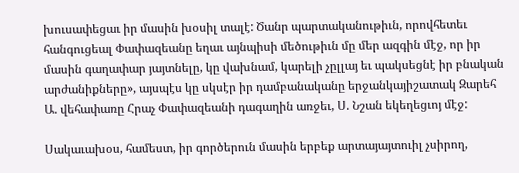խուսափեցաւ իր մասին խօսիլ տալէ: Ծանր պարտականութիւն, որովհետեւ հանգուցեալ Փափազեանը եղաւ այնպիսի մեծութիւն մը մեր ազգին մէջ, որ իր մասին գաղափար յայտնելը, կը վախնամ, կարելի չըլլայ եւ պակսեցնէ իր բնական արժանիքները», այսպէս կը սկսէր իր դամբանականը երջանկայիշատակ Զարեհ Ա. վեհափառը Հրաչ Փափազեանի դագաղին առջեւ, Ս. Նշան եկեղեցւոյ մէջ:

Սակաւախօս, համեստ, իր գործերուն մասին երբեք արտայայտուիլ չսիրող,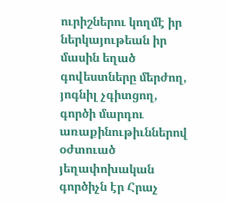ուրիշներու կողմէ իր ներկայութեան իր մասին եղած գովեստները մերժող, յոգնիլ չգիտցող, գործի մարդու առաքինութիւններով օժտուած յեղափոխական գործիչն էր Հրաչ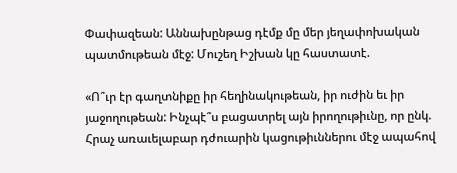Փափազեան: Աննախընթաց դէմք մը մեր յեղափոխական պատմութեան մէջ: Մուշեղ Իշխան կը հաստատէ.

«Ո՞ւր էր գաղտնիքը իր հեղինակութեան, իր ուժին եւ իր յաջողութեան: Ինչպէ՞ս բացատրել այն իրողութիւնը, որ ընկ. Հրաչ առաւելաբար դժուարին կացութիւններու մէջ ապահով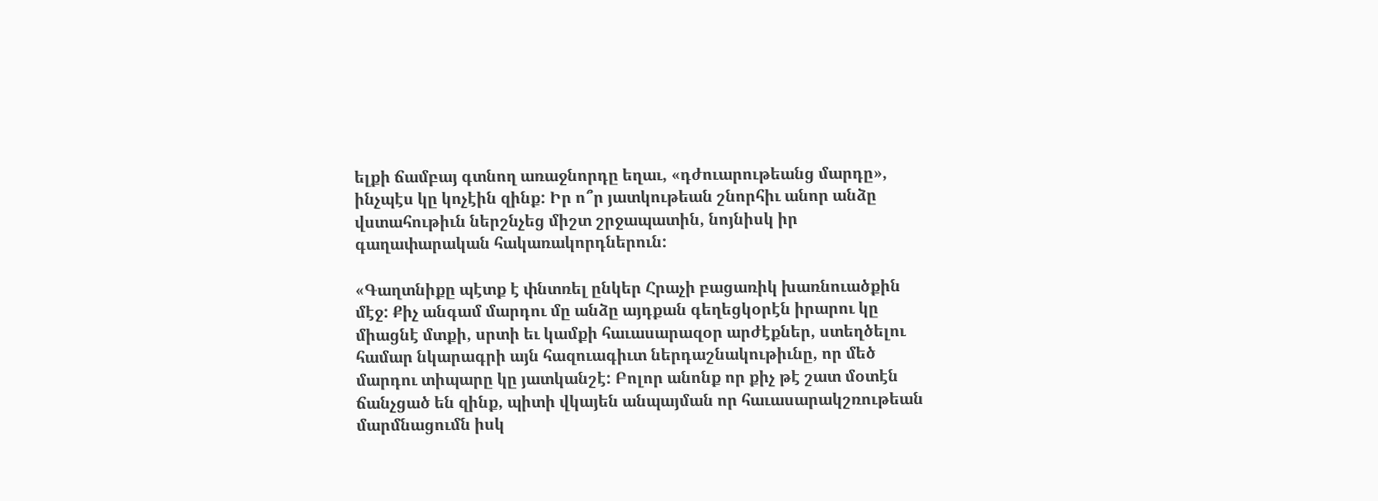ելքի ճամբայ գտնող առաջնորդը եղաւ, «դժուարութեանց մարդը», ինչպէս կը կոչէին զինք: Իր ո՞ր յատկութեան շնորհիւ անոր անձը վստահութիւն ներշնչեց միշտ շրջապատին, նոյնիսկ իր գաղափարական հակառակորդներուն:

«Գաղտնիքը պէտք է փնտռել ընկեր Հրաչի բացառիկ խառնուածքին մէջ: Քիչ անգամ մարդու մը անձը այդքան գեղեցկօրէն իրարու կը միացնէ մտքի, սրտի եւ կամքի հաւասարազօր արժէքներ, ստեղծելու համար նկարագրի այն հազուագիւտ ներդաշնակութիւնը, որ մեծ մարդու տիպարը կը յատկանշէ: Բոլոր անոնք որ քիչ թէ շատ մօտէն ճանչցած են զինք, պիտի վկայեն անպայման որ հաւասարակշռութեան մարմնացումն իսկ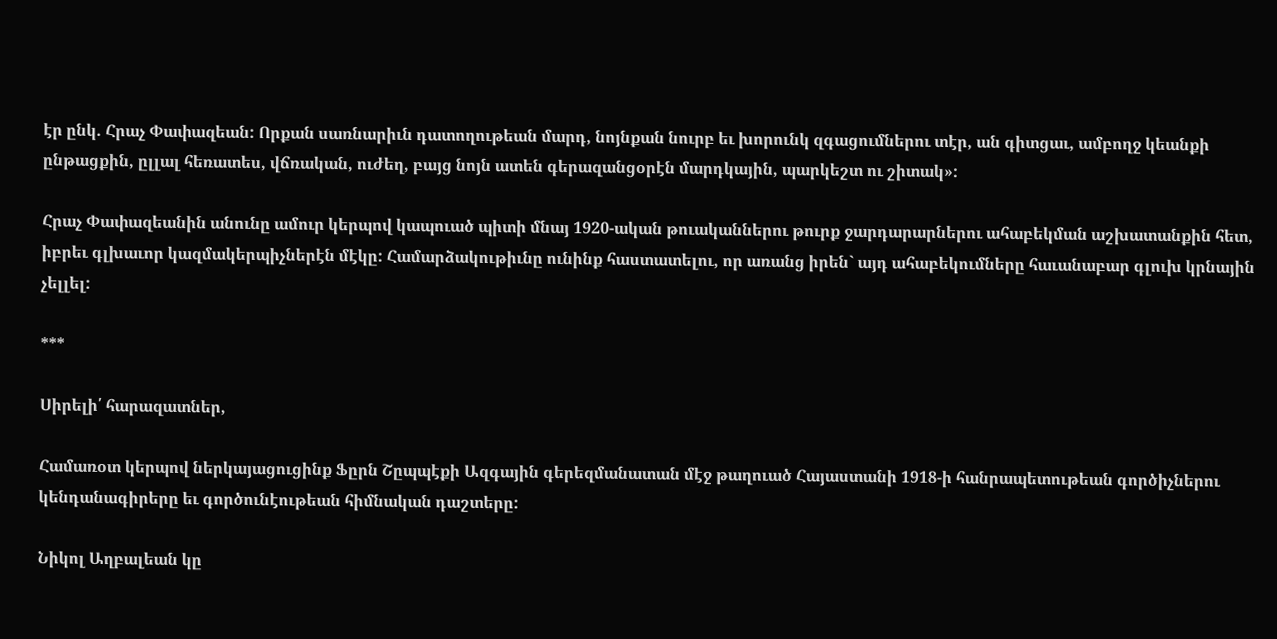էր ընկ. Հրաչ Փափազեան: Որքան սառնարիւն դատողութեան մարդ, նոյնքան նուրբ եւ խորունկ զգացումներու տէր, ան գիտցաւ, ամբողջ կեանքի ընթացքին, ըլլալ հեռատես, վճռական, ուժեղ, բայց նոյն ատեն գերազանցօրէն մարդկային, պարկեշտ ու շիտակ»:

Հրաչ Փափազեանին անունը ամուր կերպով կապուած պիտի մնայ 1920-ական թուականներու թուրք ջարդարարներու ահաբեկման աշխատանքին հետ, իբրեւ գլխաւոր կազմակերպիչներէն մէկը: Համարձակութիւնը ունինք հաստատելու, որ առանց իրեն` այդ ահաբեկումները հաւանաբար գլուխ կրնային չելլել:

***

Սիրելի՛ հարազատներ,

Համառօտ կերպով ներկայացուցինք Ֆըրն Շըպպէքի Ազգային գերեզմանատան մէջ թաղուած Հայաստանի 1918-ի հանրապետութեան գործիչներու կենդանագիրերը եւ գործունէութեան հիմնական դաշտերը:

Նիկոլ Աղբալեան կը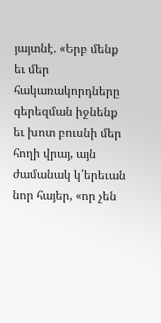յայտնէ. «Երբ մենք եւ մեր հակառակորդները գերեզման իջնենք եւ խոտ բուսնի մեր հողի վրայ, այն ժամանակ կ՛երեւան նոր հայեր, «որ չեն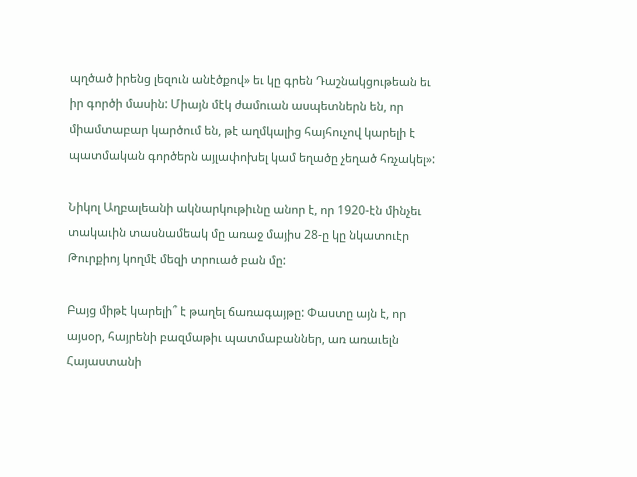պղծած իրենց լեզուն անէծքով» եւ կը գրեն Դաշնակցութեան եւ իր գործի մասին: Միայն մէկ ժամուան ասպետներն են, որ միամտաբար կարծում են, թէ աղմկալից հայհուչով կարելի է պատմական գործերն այլափոխել կամ եղածը չեղած հռչակել»:

Նիկոլ Աղբալեանի ակնարկութիւնը անոր է, որ 1920-էն մինչեւ տակաւին տասնամեակ մը առաջ մայիս 28-ը կը նկատուէր Թուրքիոյ կողմէ մեզի տրուած բան մը:

Բայց միթէ կարելի՞ է թաղել ճառագայթը: Փաստը այն է, որ այսօր, հայրենի բազմաթիւ պատմաբաններ, առ առաւելն Հայաստանի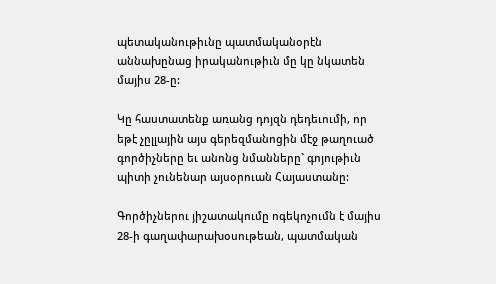պետականութիւնը պատմականօրէն աննախընաց իրականութիւն մը կը նկատեն մայիս 28-ը:

Կը հաստատենք առանց դոյզն դեդեւումի, որ եթէ չըլլային այս գերեզմանոցին մէջ թաղուած գործիչները եւ անոնց նմանները` գոյութիւն պիտի չունենար այսօրուան Հայաստանը:

Գործիչներու յիշատակումը ոգեկոչումն է մայիս 28-ի գաղափարախօսութեան, պատմական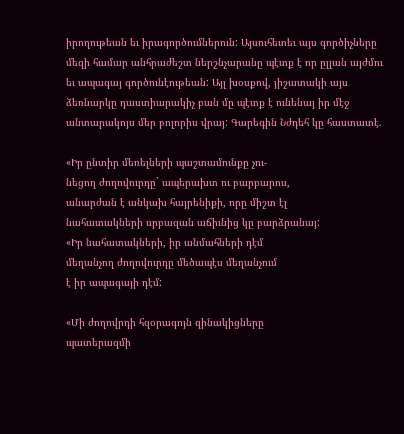իրողութեան եւ իրագործումներուն: Այսուհետեւ այս գործիչները մեզի համար անհրաժեշտ ներշնչարանը պէտք է որ ըլլան այժմու եւ ապագայ գործունէութեան: Այլ խօսքով, յիշատակի այս ձեռնարկը դաստիարակիչ բան մը պէտք է ունենայ իր մէջ անտարակոյս մեր բոլորիս վրայ: Գարեգին Նժդեհ կը հաստատէ.

«Իր ընտիր մեռելների պաշտամունքը չու-
նեցող ժողովուրդը` ապերախտ ու բարբարոս,
անարժան է անկախ հայրենիքի, որը միշտ էլ
նահատակների սրբազան աճիւնից կը բարձրանայ:
«Իր նահատակների, իր անմահների դէմ
մեղանչող ժողովուրդը մեծապէս մեղանչում
է իր ապագայի դէմ:

«Մի ժողովրդի հզօրագոյն զինակիցները
պատերազմի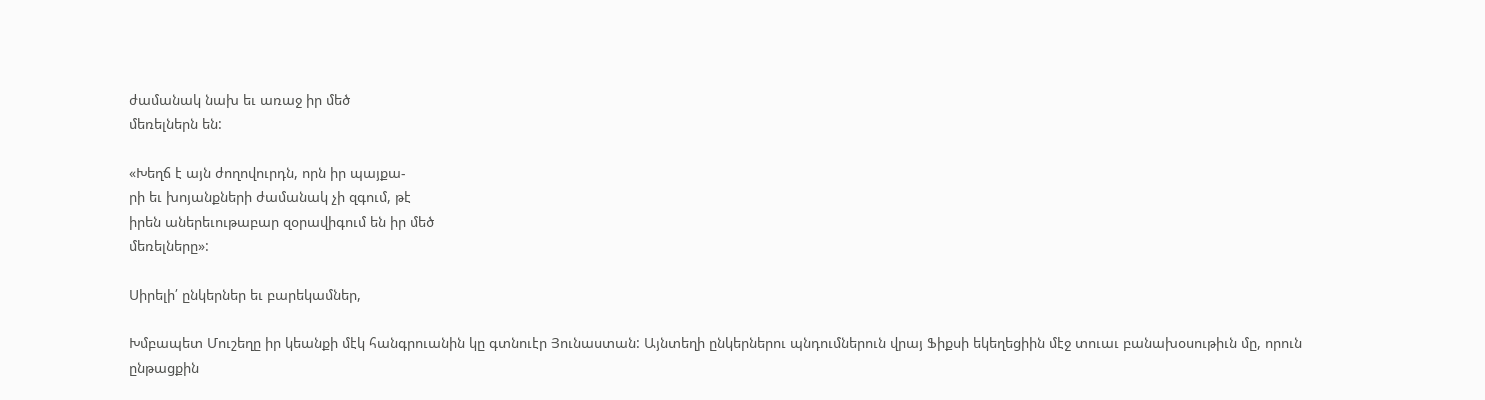ժամանակ նախ եւ առաջ իր մեծ
մեռելներն են:

«Խեղճ է այն ժողովուրդն, որն իր պայքա-
րի եւ խոյանքների ժամանակ չի զգում, թէ
իրեն աներեւութաբար զօրավիգում են իր մեծ
մեռելները»:

Սիրելի՛ ընկերներ եւ բարեկամներ,

Խմբապետ Մուշեղը իր կեանքի մէկ հանգրուանին կը գտնուէր Յունաստան: Այնտեղի ընկերներու պնդումներուն վրայ Ֆիքսի եկեղեցիին մէջ տուաւ բանախօսութիւն մը, որուն ընթացքին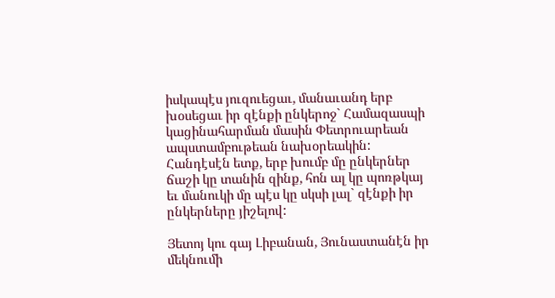իսկապէս յուզուեցաւ, մանաւանդ երբ խօսեցաւ իր զէնքի ընկերոջ` Համազասպի կացինահարման մասին Փետրուարեան ապստամբութեան նախօրեակին: Հանդէսէն ետք, երբ խումբ մը ընկերներ ճաշի կը տանին զինք, հոն ալ կը պոռթկայ եւ մանուկի մը պէս կը սկսի լալ` զէնքի իր ընկերները յիշելով:

Յետոյ կու գայ Լիբանան, Յունաստանէն իր մեկնումի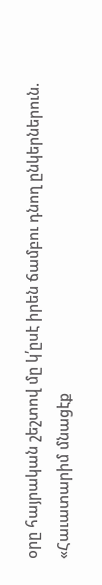օրը հայրական շեշտով մը կ՛ըսէ իրեն ճամբու դնող ընկերներուն. «Հաւատարիմ մնացէք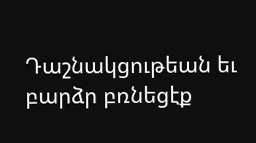Դաշնակցութեան եւ բարձր բռնեցէք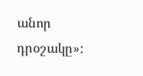անոր դրօշակը»: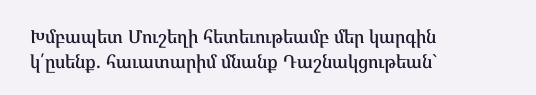Խմբապետ Մուշեղի հետեւութեամբ մեր կարգին կ՛ըսենք. հաւատարիմ մնանք Դաշնակցութեան`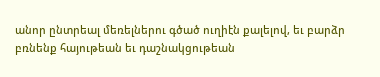անոր ընտրեալ մեռելներու գծած ուղիէն քալելով, եւ բարձր բռնենք հայութեան եւ դաշնակցութեան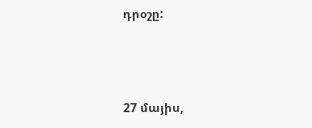դրօշը:



27 մայիս,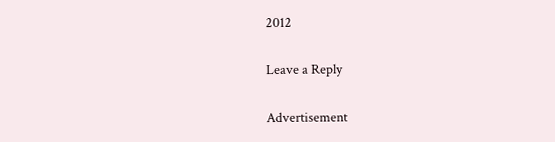2012

Leave a Reply

Advertisement